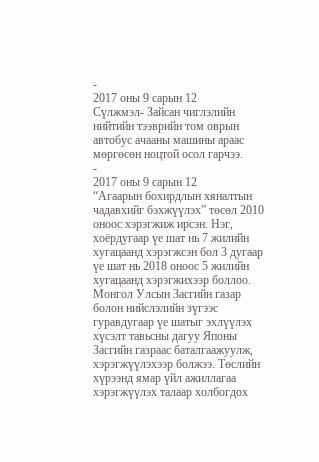-
2017 оны 9 сарын 12
Сүлжмэл- Зайсан чиглэлийн нийтийн тээврийн том оврын автобус ачааны машины араас мөргөсөн ноцтой осол гарчээ.
-
2017 оны 9 сарын 12
“Агаарын бохирдлын хяналтын чадавхийг бэхжүүлэх” төсөл 2010 оноос хэрэгжиж ирсэн. Нэг, хоёрдугаар үе шат нь 7 жилийн хугацаанд хэрэгжсэн бол 3 дугаар үе шат нь 2018 оноос 5 жилийн хугацаанд хэрэгжихээр боллоо. Монгол Улсын Засгийн газар болон нийслэлийн зүгээс гуравдугаар үе шатыг эхлүүлэх хүсэлт тавьсны дагуу Японы Засгийн газраас баталгаажуулж, хэрэгжүүлэхээр болжээ. Төслийн хүрээнд ямар үйл ажиллагаа хэрэгжүүлэх талаар холбогдох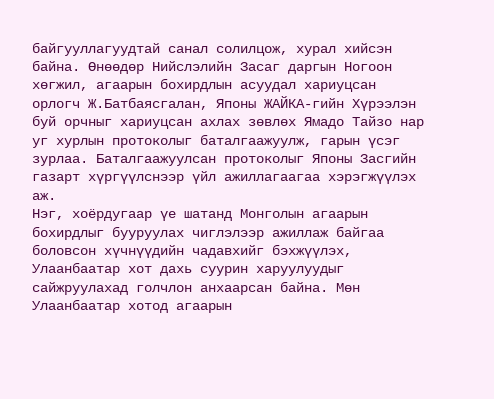байгууллагуудтай санал солилцож, хурал хийсэн байна. Өнөөдөр Нийслэлийн Засаг даргын Ногоон хөгжил, агаарын бохирдлын асуудал хариуцсан орлогч Ж.Батбаясгалан, Японы ЖАЙКА-гийн Хүрээлэн буй орчныг хариуцсан ахлах зөвлөх Ямадо Тайзо нар уг хурлын протоколыг баталгаажуулж, гарын үсэг зурлаа. Баталгаажуулсан протоколыг Японы Засгийн газарт хүргүүлснээр үйл ажиллагаагаа хэрэгжүүлэх аж.
Нэг, хоёрдугаар үе шатанд Монголын агаарын бохирдлыг бууруулах чиглэлээр ажиллаж байгаа боловсон хүчнүүдийн чадавхийг бэхжүүлэх, Улаанбаатар хот дахь суурин харуулуудыг сайжруулахад голчлон анхаарсан байна. Мөн Улаанбаатар хотод агаарын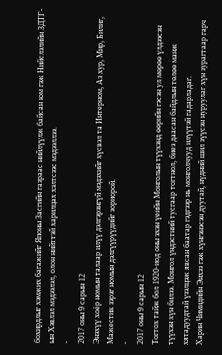бохирдлыг хэмжих багажийг Японы Засгийн газраас нийлүүлж байсан юм гэж Нийслэлийн ЗДТГ-ын Хэвлэл мэдээлэл, олон нийттэй харилцах хэлтсээс мэдээллээ.
-
2017 оны 9 сарын 12
Энэхүү хоёр номын талаар илүү дэлгэрэнгүй мэдэхийг хүсвэл та Интерном, Аз хур, Мир, Билиг, Мажестик зэрэг номын дэлгүүрүүдийг зориорой.
-
2017 оны 9 сарын 12
Тогтох тайж бол 1920-иод оны эхэн үеийн Монголын түүхэнд өөрийн гэсэн ул мөрөө үлдээсэн түүхэн хүн билээ. Монгол үндэстний тусгаар тогтнол, биеэ даасан байдлын төлөө манж хятадуудтай үзэлцэж явсан баатар гэдгээр нь монголчууд илүүтэй гадарладаг.
Харин Чимидийн Энхээ гэж хүнгэнэсэн дуутай, нүдний шил зүүсэн нуруулаг хүн зурагтаар гарч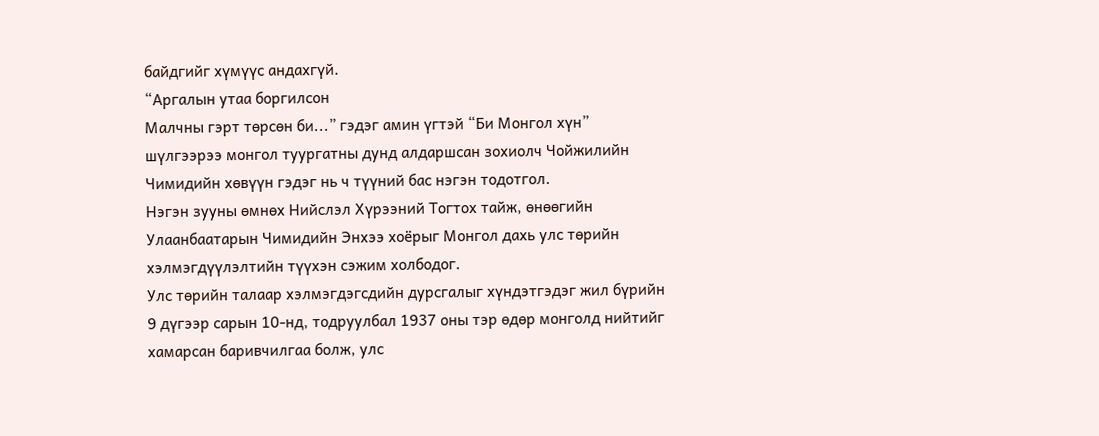байдгийг хүмүүс андахгүй.
“Аргалын утаа боргилсон
Малчны гэрт төрсөн би...” гэдэг амин үгтэй “Би Монгол хүн”
шүлгээрээ монгол туургатны дунд алдаршсан зохиолч Чойжилийн Чимидийн хөвүүн гэдэг нь ч түүний бас нэгэн тодотгол.
Нэгэн зууны өмнөх Нийслэл Хүрээний Тогтох тайж, өнөөгийн Улаанбаатарын Чимидийн Энхээ хоёрыг Монгол дахь улс төрийн хэлмэгдүүлэлтийн түүхэн сэжим холбодог.
Улс төрийн талаар хэлмэгдэгсдийн дурсгалыг хүндэтгэдэг жил бүрийн 9 дүгээр сарын 10-нд, тодруулбал 1937 оны тэр өдөр монголд нийтийг хамарсан баривчилгаа болж, улс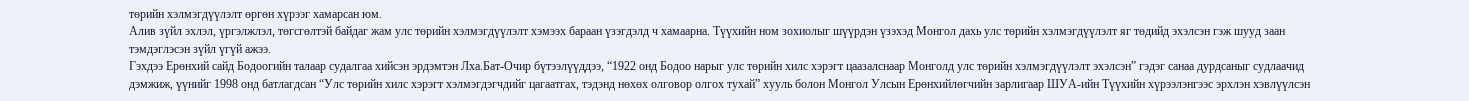төрийн хэлмэгдүүлэлт өргөн хүрээг хамарсан юм.
Алив зүйл эхлэл, үргэлжлэл, төгсгөлтэй байдаг жам улс төрийн хэлмэгдүүлэлт хэмээх бараан үзэгдэлд ч хамаарна. Түүхийн ном зохиолыг шүүрдэн үзэхэд Монгол дахь улс төрийн хэлмэгдүүлэлт яг төдийд эхэлсэн гэж шууд заан тэмдэглэсэн зүйл үгүй ажээ.
Гэхдээ Ерөнхий сайд Бодоогийн талаар судалгаа хийсэн эрдэмтэн Лха.Бат-Очир бүтээлүүддээ, “1922 онд Бодоо нарыг улс төрийн хилс хэрэгт цаазалснаар Монголд улс төрийн хэлмэгдүүлэлт эхэлсэн” гэдэг санаа дурдсаныг судлаачид дэмжиж, үүнийг 1998 онд батлагдсан “Улс төрийн хилс хэрэгт хэлмэгдэгчдийг цагаатгах, тэдэнд нөхөх олговор олгох тухай” хууль болон Монгол Улсын Ерөнхийлөгчийн зарлигаар ШУА-ийн Түүхийн хүрээлэнгээс эрхлэн хэвлүүлсэн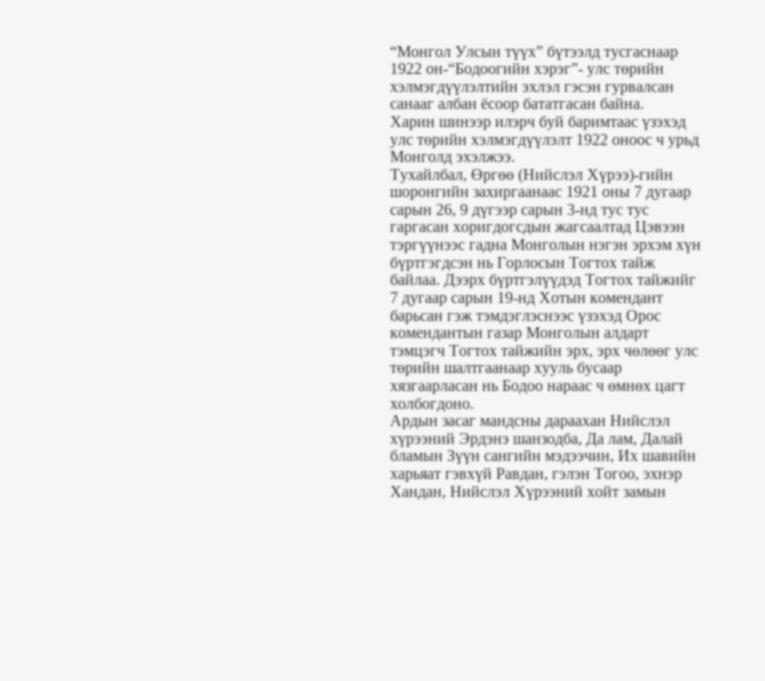“Монгол Улсын түүх” бүтээлд тусгаснаар 1922 он-“Бодоогийн хэрэг”- улс төрийн хэлмэгдүүлэлтийн эхлэл гэсэн гурвалсан санааг албан ёсоор бататгасан байна.
Харин шинээр илэрч буй баримтаас үзэхэд улс төрийн хэлмэгдүүлэлт 1922 оноос ч урьд Монголд эхэлжээ.
Тухайлбал, Өргөө (Нийслэл Хүрээ)-гийн шоронгийн захиргаанаас 1921 оны 7 дугаар сарын 26, 9 дүгээр сарын 3-нд тус тус гаргасан хоригдогсдын жагсаалтад Цэвээн тэргүүнээс гадна Монголын нэгэн эрхэм хүн бүртгэгдсэн нь Горлосын Тогтох тайж байлаа. Дээрх бүртгэлүүдэд Тогтох тайжийг 7 дугаар сарын 19-нд Хотын комендант барьсан гэж тэмдэглэснээс үзэхэд Орос комендантын газар Монголын алдарт тэмцэгч Тогтох тайжийн эрх, эрх чөлөөг улс төрийн шалтгаанаар хууль бусаар хязгаарласан нь Бодоо нараас ч өмнөх цагт холбогдоно.
Ардын засаг мандсны дараахан Нийслэл хүрээний Эрдэнэ шанзодба, Да лам, Далай бламын Зүүн сангийн мэдээчин, Их шавийн харьяат гэвхүй Равдан, гэлэн Тогоо, эхнэр Хандан, Нийслэл Хүрээний хойт замын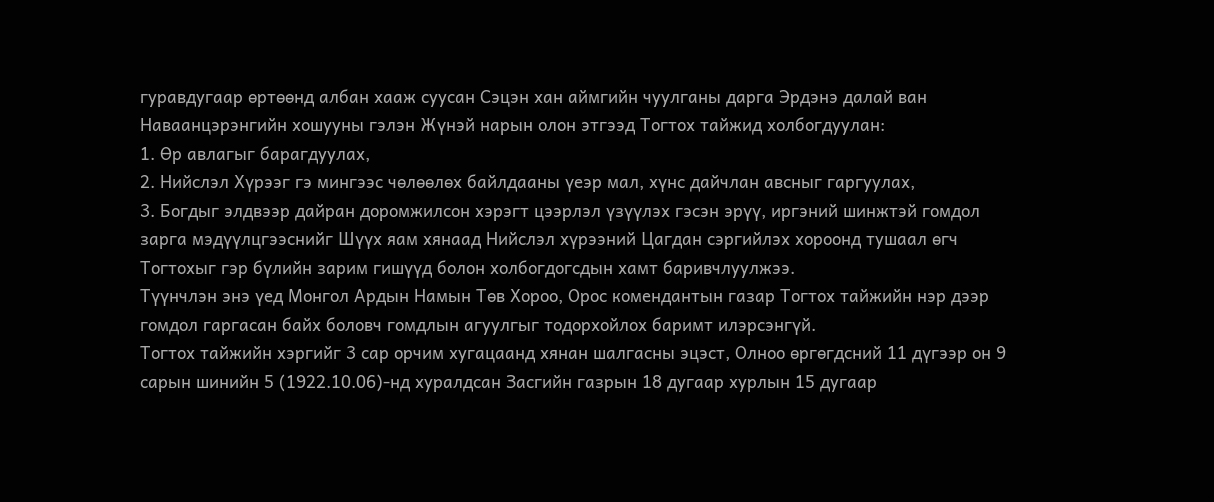гуравдугаар өртөөнд албан хааж суусан Сэцэн хан аймгийн чуулганы дарга Эрдэнэ далай ван Наваанцэрэнгийн хошууны гэлэн Жүнэй нарын олон этгээд Тогтох тайжид холбогдуулан:
1. Өр авлагыг барагдуулах,
2. Нийслэл Хүрээг гэ мингээс чөлөөлөх байлдааны үеэр мал, хүнс дайчлан авсныг гаргуулах,
3. Богдыг элдвээр дайран доромжилсон хэрэгт цээрлэл үзүүлэх гэсэн эрүү, иргэний шинжтэй гомдол зарга мэдүүлцгээснийг Шүүх яам хянаад Нийслэл хүрээний Цагдан сэргийлэх хороонд тушаал өгч Тогтохыг гэр бүлийн зарим гишүүд болон холбогдогсдын хамт баривчлуулжээ.
Түүнчлэн энэ үед Монгол Ардын Намын Төв Хороо, Орос комендантын газар Тогтох тайжийн нэр дээр гомдол гаргасан байх боловч гомдлын агуулгыг тодорхойлох баримт илэрсэнгүй.
Тогтох тайжийн хэргийг 3 сар орчим хугацаанд хянан шалгасны эцэст, Олноо өргөгдсний 11 дүгээр он 9 сарын шинийн 5 (1922.10.06)-нд хуралдсан Засгийн газрын 18 дугаар хурлын 15 дугаар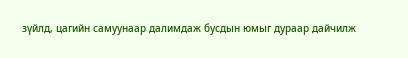зүйлд, цагийн самуунаар далимдаж бусдын юмыг дураар дайчилж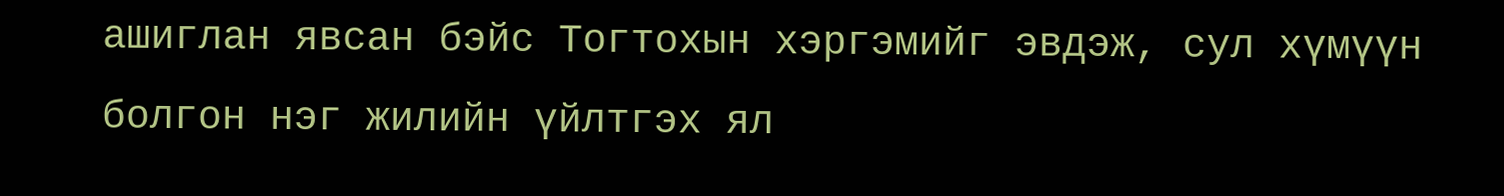ашиглан явсан бэйс Тогтохын хэргэмийг эвдэж, сул хүмүүн болгон нэг жилийн үйлтгэх ял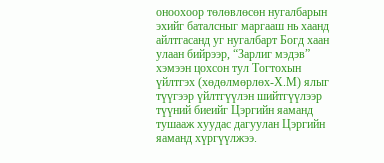оноохоор төлөвлөсөн нугалбарын эхийг баталсныг маргааш нь хаанд айлтгасанд уг нугалбарт Богд хаан улаан бийрээр, “Зарлиг мэдэв” хэмээн цохсон тул Тогтохын үйлтгэх (хөдөлмөрлөх-Х.М) ялыг түүгээр үйлтгүүлэн шийтгүүлээр түүний биеийг Цэргийн яаманд тушааж хуудас дагуулан Цэргийн яаманд хүргүүлжээ.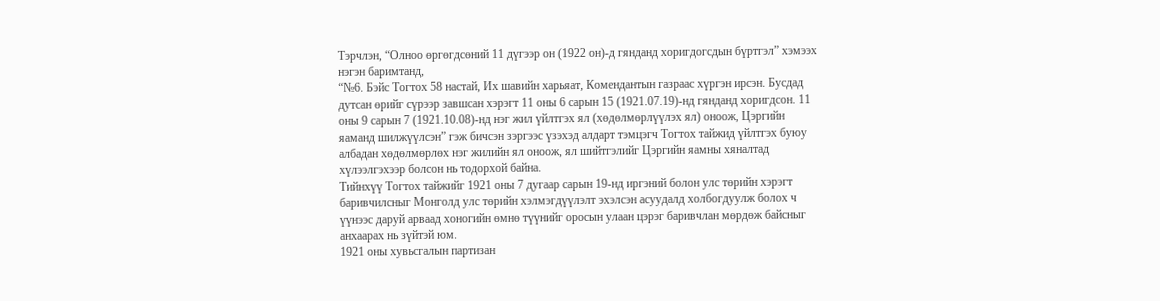Тэрчлэн, “Олноо өргөгдсөний 11 дүгээр он (1922 он)-д гянданд хоригдогсдын бүртгэл” хэмээх нэгэн баримтанд,
“№6. Бэйс Тогтох 58 настай, Их шавийн харьяат, Комендантын газраас хүргэн ирсэн. Бусдад дутсан өрийг сүрээр завшсан хэрэгт 11 оны 6 сарын 15 (1921.07.19)-нд гянданд хоригдсон. 11 оны 9 сарын 7 (1921.10.08)-нд нэг жил үйлтгэх ял (хөдөлмөрлүүлэх ял) оноож, Цэргийн яаманд шилжүүлсэн” гэж бичсэн зэргээс үзэхэд алдарт тэмцэгч Тогтох тайжид үйлтгэх буюу албадан хөдөлмөрлөх нэг жилийн ял оноож, ял шийтгэлийг Цэргийн яамны хяналтад хүлээлгэхээр болсон нь тодорхой байна.
Тийнхүү Тогтох тайжийг 1921 оны 7 дугаар сарын 19-нд иргэний болон улс төрийн хэрэгт баривчилсныг Монголд улс төрийн хэлмэгдүүлэлт эхэлсэн асуудалд холбогдуулж болох ч үүнээс даруй арваад хоногийн өмнө түүнийг оросын улаан цэрэг баривчлан мөрдөж байсныг анхаарах нь зүйтэй юм.
1921 оны хувьсгалын партизан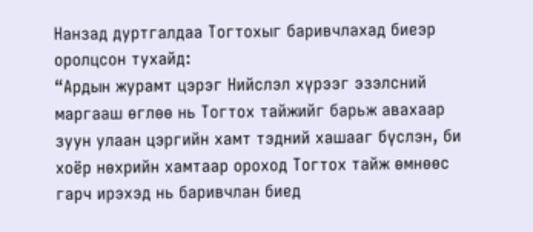Нанзад дуртгалдаа Тогтохыг баривчлахад биеэр оролцсон тухайд:
“Ардын журамт цэрэг Нийслэл хүрээг эзэлсний маргааш өглөө нь Тогтох тайжийг барьж авахаар зуун улаан цэргийн хамт тэдний хашааг бүслэн, би хоёр нөхрийн хамтаар ороход Тогтох тайж өмнөөс гарч ирэхэд нь баривчлан биед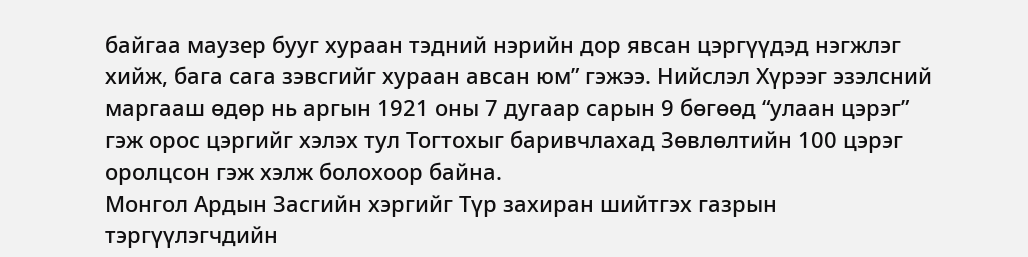байгаа маузер бууг хураан тэдний нэрийн дор явсан цэргүүдэд нэгжлэг хийж, бага сага зэвсгийг хураан авсан юм” гэжээ. Нийслэл Хүрээг эзэлсний маргааш өдөр нь аргын 1921 оны 7 дугаар сарын 9 бөгөөд “улаан цэрэг” гэж орос цэргийг хэлэх тул Тогтохыг баривчлахад Зөвлөлтийн 100 цэрэг оролцсон гэж хэлж болохоор байна.
Монгол Ардын Засгийн хэргийг Түр захиран шийтгэх газрын тэргүүлэгчдийн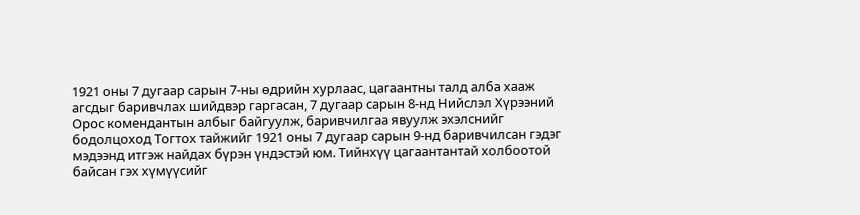1921 оны 7 дугаар сарын 7-ны өдрийн хурлаас, цагаантны талд алба хааж агсдыг баривчлах шийдвэр гаргасан, 7 дугаар сарын 8-нд Нийслэл Хүрээний Орос комендантын албыг байгуулж, баривчилгаа явуулж эхэлснийг бодолцоход Тогтох тайжийг 1921 оны 7 дугаар сарын 9-нд баривчилсан гэдэг мэдээнд итгэж найдах бүрэн үндэстэй юм. Тийнхүү цагаантантай холбоотой байсан гэх хүмүүсийг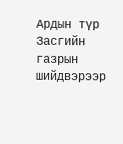Ардын түр Засгийн газрын шийдвэрээр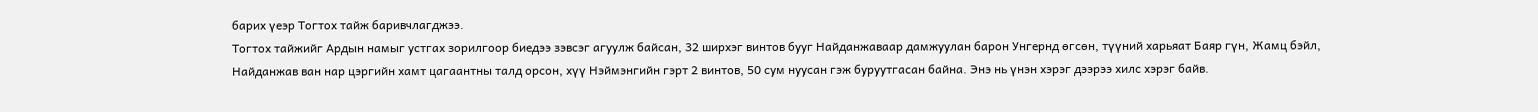барих үеэр Тогтох тайж баривчлагджээ.
Тогтох тайжийг Ардын намыг устгах зорилгоор биедээ зэвсэг агуулж байсан, 32 ширхэг винтов бууг Найданжаваар дамжуулан барон Унгернд өгсөн, түүний харьяат Баяр гүн, Жамц бэйл, Найданжав ван нар цэргийн хамт цагаантны талд орсон, хүү Нэймэнгийн гэрт 2 винтов, 50 сум нуусан гэж буруутгасан байна. Энэ нь үнэн хэрэг дээрээ хилс хэрэг байв.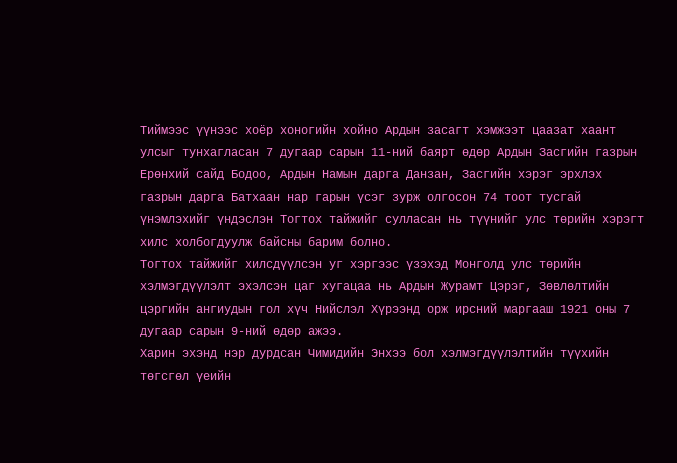Тиймээс үүнээс хоёр хоногийн хойно Ардын засагт хэмжээт цаазат хаант улсыг тунхагласан 7 дугаар сарын 11-ний баярт өдөр Ардын Засгийн газрын Ерөнхий сайд Бодоо, Ардын Намын дарга Данзан, Засгийн хэрэг эрхлэх газрын дарга Батхаан нар гарын үсэг зурж олгосон 74 тоот тусгай үнэмлэхийг үндэслэн Тогтох тайжийг сулласан нь түүнийг улс төрийн хэрэгт хилс холбогдуулж байсны барим болно.
Тогтох тайжийг хилсдүүлсэн уг хэргээс үзэхэд Монголд улс төрийн хэлмэгдүүлэлт эхэлсэн цаг хугацаа нь Ардын Журамт Цэрэг, Зөвлөлтийн цэргийн ангиудын гол хүч Нийслэл Хүрээнд орж ирсний маргааш 1921 оны 7 дугаар сарын 9-ний өдөр ажээ.
Харин эхэнд нэр дурдсан Чимидийн Энхээ бол хэлмэгдүүлэлтийн түүхийн төгсгөл үеийн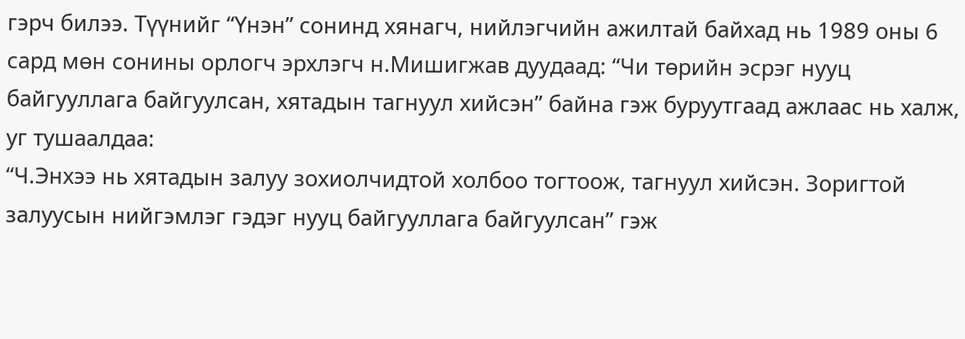гэрч билээ. Түүнийг “Үнэн” сонинд хянагч, нийлэгчийн ажилтай байхад нь 1989 оны 6 сард мөн сонины орлогч эрхлэгч н.Мишигжав дуудаад: “Чи төрийн эсрэг нууц байгууллага байгуулсан, хятадын тагнуул хийсэн” байна гэж буруутгаад ажлаас нь халж, уг тушаалдаа:
“Ч.Энхээ нь хятадын залуу зохиолчидтой холбоо тогтоож, тагнуул хийсэн. Зоригтой залуусын нийгэмлэг гэдэг нууц байгууллага байгуулсан” гэж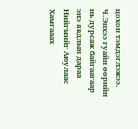цохон тэмдэглэжээ. Ч.Энхээ гуайн өөрийн нь дурсаж байгаагаар энэ явдлын дараа Нийгмийг Аюулаас Хамгааах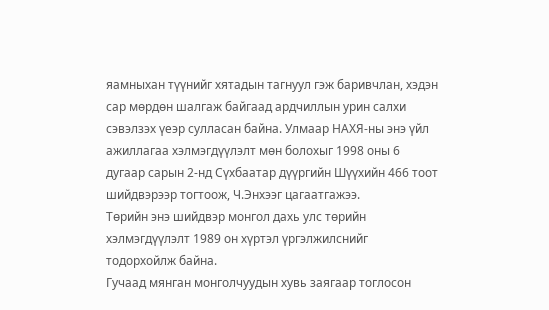яамныхан түүнийг хятадын тагнуул гэж баривчлан, хэдэн сар мөрдөн шалгаж байгаад ардчиллын урин салхи сэвэлзэх үеэр сулласан байна. Улмаар НАХЯ-ны энэ үйл ажиллагаа хэлмэгдүүлэлт мөн болохыг 1998 оны 6 дугаар сарын 2-нд Сүхбаатар дүүргийн Шүүхийн 466 тоот шийдвэрээр тогтоож, Ч.Энхээг цагаатгажээ.
Төрийн энэ шийдвэр монгол дахь улс төрийн хэлмэгдүүлэлт 1989 он хүртэл үргэлжилснийг тодорхойлж байна.
Гучаад мянган монголчуудын хувь заягаар тоглосон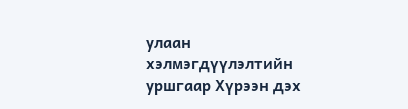улаан хэлмэгдүүлэлтийн уршгаар Хүрээн дэх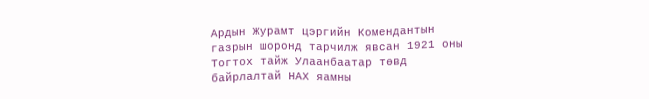Ардын Журамт цэргийн Комендантын газрын шоронд тарчилж явсан 1921 оны Тогтох тайж Улаанбаатар төвд байрлалтай НАХ яамны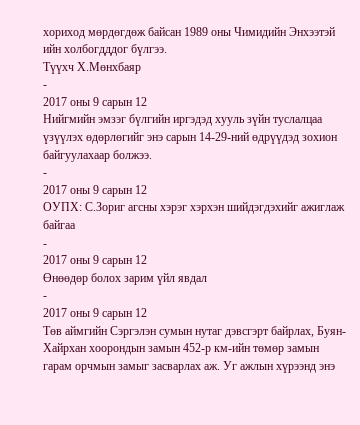хориход мөрдөгдөж байсан 1989 оны Чимидийн Энхээтэй ийн холбогдддог бүлгээ.
Түүхч Х.Мөнхбаяр
-
2017 оны 9 сарын 12
Нийгмийн эмзэг бүлгийн иргэдэд хууль зүйн туслалцаа үзүүлэх өдөрлөгийг энэ сарын 14-29-ний өдрүүдэд зохион байгуулахаар болжээ.
-
2017 оны 9 сарын 12
ОУПХ: С.Зориг агсны хэрэг хэрхэн шийдэгдэхийг ажиглаж байгаа
-
2017 оны 9 сарын 12
Өнөөдөр болох зарим үйл явдал
-
2017 оны 9 сарын 12
Төв аймгийн Сэргэлэн сумын нутаг дэвсгэрт байрлах, Буян-Хайрхан хоорондын замын 452-р км-ийн төмөр замын гарам орчмын замыг засварлах аж. Уг ажлын хүрээнд энэ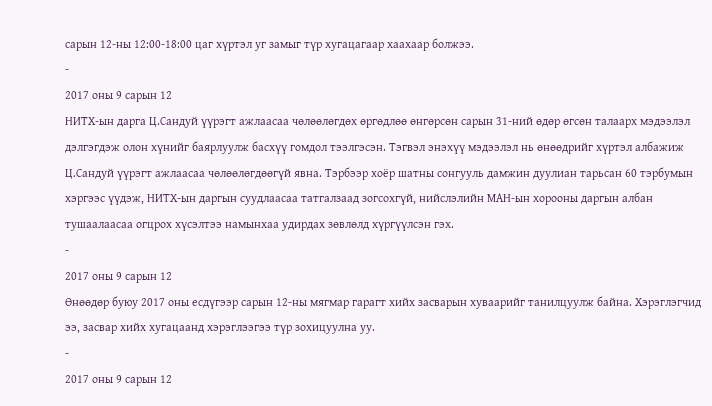сарын 12-ны 12:00-18:00 цаг хүртэл уг замыг түр хугацагаар хаахаар болжээ.
-
2017 оны 9 сарын 12
НИТХ-ын дарга Ц.Сандуй үүрэгт ажлаасаа чөлөөлөгдөх өргөдлөө өнгөрсөн сарын 31-ний өдөр өгсөн талаарх мэдээлэл дэлгэгдэж олон хүнийг баярлуулж басхүү гомдол тээлгэсэн. Тэгвэл энэхүү мэдээлэл нь өнөөдрийг хүртэл албажиж Ц.Сандуй үүрэгт ажлаасаа чөлөөлөгдөөгүй явна. Тэрбээр хоёр шатны сонгууль дамжин дуулиан тарьсан 60 тэрбумын хэргээс үүдэж, НИТХ-ын даргын суудлаасаа татгалзаад зогсохгүй, нийслэлийн МАН-ын хорооны даргын албан тушаалаасаа огцрох хүсэлтээ намынхаа удирдах зөвлөлд хүргүүлсэн гэх.
-
2017 оны 9 сарын 12
Өнөөдөр буюу 2017 оны есдүгээр сарын 12-ны мягмар гарагт хийх засварын хуваарийг танилцуулж байна. Хэрэглэгчид ээ, засвар хийх хугацаанд хэрэглээгээ түр зохицуулна уу.
-
2017 оны 9 сарын 12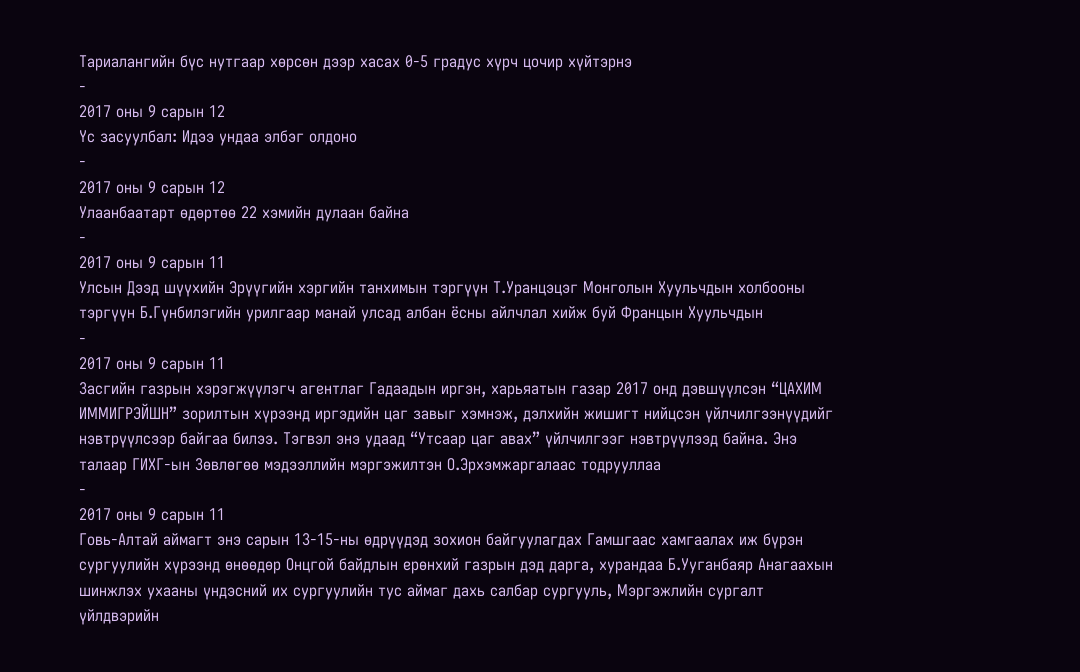Тариалангийн бүс нутгаар хөрсөн дээр хасах 0-5 градус хүрч цочир хүйтэрнэ
-
2017 оны 9 сарын 12
Үс засуулбал: Идээ ундаа элбэг олдоно
-
2017 оны 9 сарын 12
Улаанбаатарт өдөртөө 22 хэмийн дулаан байна
-
2017 оны 9 сарын 11
Улсын Дээд шүүхийн Эрүүгийн хэргийн танхимын тэргүүн Т.Уранцэцэг Монголын Хуульчдын холбооны тэргүүн Б.Гүнбилэгийн урилгаар манай улсад албан ёсны айлчлал хийж буй Францын Хуульчдын
-
2017 оны 9 сарын 11
Засгийн газрын хэрэгжүүлэгч агентлаг Гадаадын иргэн, харьяатын газар 2017 онд дэвшүүлсэн “ЦАХИМ ИММИГРЭЙШН” зорилтын хүрээнд иргэдийн цаг завыг хэмнэж, дэлхийн жишигт нийцсэн үйлчилгээнүүдийг нэвтрүүлсээр байгаа билээ. Тэгвэл энэ удаад “Утсаар цаг авах” үйлчилгээг нэвтрүүлээд байна. Энэ талаар ГИХГ-ын Зөвлөгөө мэдээллийн мэргэжилтэн О.Эрхэмжаргалаас тодрууллаа
-
2017 оны 9 сарын 11
Говь-Алтай аймагт энэ сарын 13-15-ны өдрүүдэд зохион байгуулагдах Гамшгаас хамгаалах иж бүрэн сургуулийн хүрээнд өнөөдөр Онцгой байдлын ерөнхий газрын дэд дарга, хурандаа Б.Ууганбаяр Анагаахын шинжлэх ухааны үндэсний их сургуулийн тус аймаг дахь салбар сургууль, Мэргэжлийн сургалт үйлдвэрийн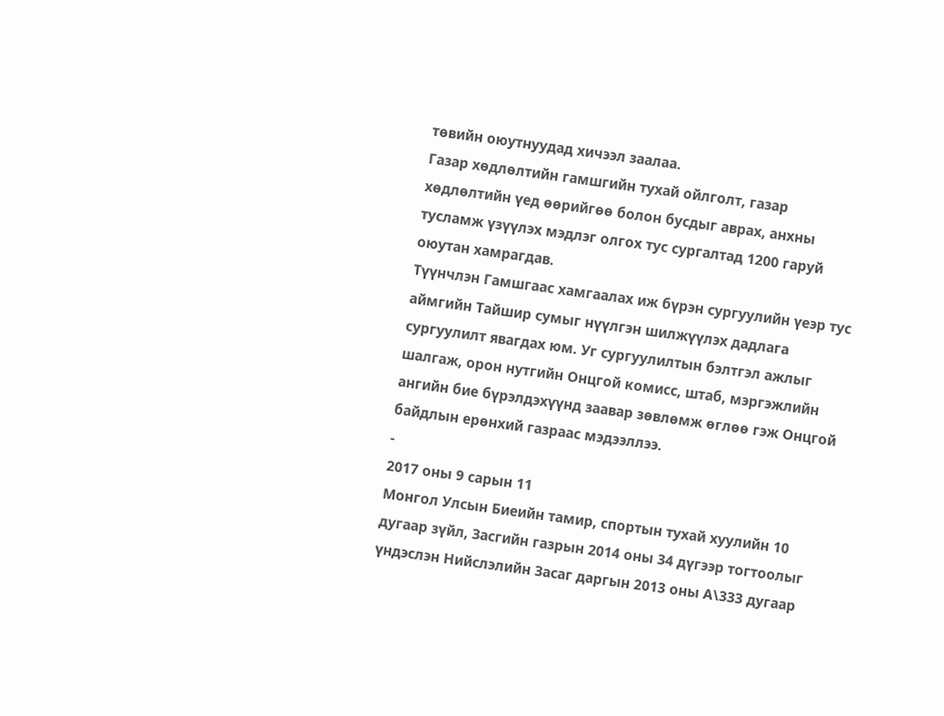төвийн оюутнуудад хичээл заалаа.
Газар хөдлөлтийн гамшгийн тухай ойлголт, газар хөдлөлтийн үед өөрийгөө болон бусдыг аврах, анхны тусламж үзүүлэх мэдлэг олгох тус сургалтад 1200 гаруй оюутан хамрагдав.
Түүнчлэн Гамшгаас хамгаалах иж бүрэн сургуулийн үеэр тус аймгийн Тайшир сумыг нүүлгэн шилжүүлэх дадлага сургуулилт явагдах юм. Уг сургуулилтын бэлтгэл ажлыг шалгаж, орон нутгийн Онцгой комисс, штаб, мэргэжлийн ангийн бие бүрэлдэхүүнд заавар зөвлөмж өглөө гэж Онцгой байдлын ерөнхий газраас мэдээллээ.
-
2017 оны 9 сарын 11
Монгол Улсын Биеийн тамир, спортын тухай хуулийн 10 дугаар зүйл, Засгийн газрын 2014 оны 34 дүгээр тогтоолыг үндэслэн Нийслэлийн Засаг даргын 2013 оны А\333 дугаар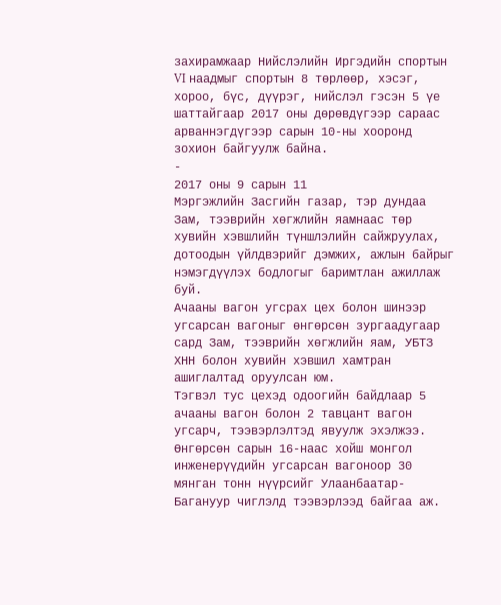захирамжаар Нийслэлийн Иргэдийн спортын VI наадмыг спортын 8 төрлөөр, хэсэг, хороо, бүс, дүүрэг, нийслэл гэсэн 5 үе шаттайгаар 2017 оны дөрөвдүгээр сараас арваннэгдүгээр сарын 10-ны хооронд зохион байгуулж байна.
-
2017 оны 9 сарын 11
Мэргэжлийн Засгийн газар, тэр дундаа Зам, тээврийн хөгжлийн яамнаас төр хувийн хэвшлийн түншлэлийн сайжруулах, дотоодын үйлдвэрийг дэмжих, ажлын байрыг нэмэгдүүлэх бодлогыг баримтлан ажиллаж буй.
Ачааны вагон угсрах цех болон шинээр угсарсан вагоныг өнгөрсөн зургаадугаар сард Зам, тээврийн хөгжлийн яам, УБТЗ ХНН болон хувийн хэвшил хамтран ашиглалтад оруулсан юм.
Тэгвэл тус цехэд одоогийн байдлаар 5 ачааны вагон болон 2 тавцант вагон угсарч, тээвэрлэлтэд явуулж эхэлжээ. Өнгөрсөн сарын 16-наас хойш монгол инженерүүдийн угсарсан вагоноор 30 мянган тонн нүүрсийг Улаанбаатар-Багануур чиглэлд тээвэрлээд байгаа аж.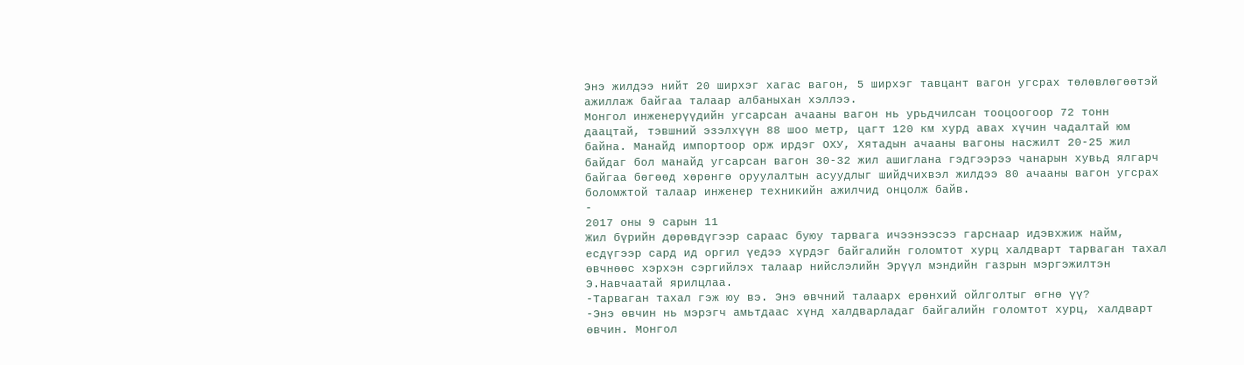Энэ жилдээ нийт 20 ширхэг хагас вагон, 5 ширхэг тавцант вагон угсрах төлөвлөгөөтэй ажиллаж байгаа талаар албаныхан хэллээ.
Монгол инженерүүдийн угсарсан ачааны вагон нь урьдчилсан тооцоогоор 72 тонн даацтай, тэвшний эзэлхүүн 88 шоо метр, цагт 120 км хурд авах хүчин чадалтай юм байна. Манайд импортоор орж ирдэг ОХУ, Хятадын ачааны вагоны насжилт 20-25 жил байдаг бол манайд угсарсан вагон 30-32 жил ашиглана гэдгээрээ чанарын хувьд ялгарч байгаа бөгөөд хөрөнгө оруулалтын асуудлыг шийдчихвэл жилдээ 80 ачааны вагон угсрах боломжтой талаар инженер техникийн ажилчид онцолж байв.
-
2017 оны 9 сарын 11
Жил бүрийн дөрөвдүгээр сараас буюу тарвага ичээнээсээ гарснаар идэвхжиж найм, есдүгээр сард ид оргил үедээ хүрдэг байгалийн голомтот хурц халдварт тарваган тахал өвчнөөс хэрхэн сэргийлэх талаар нийслэлийн Эрүүл мэндийн газрын мэргэжилтэн Э.Навчаатай ярилцлаа.
-Тарваган тахал гэж юу вэ. Энэ өвчний талаарх ерөнхий ойлголтыг өгнө үү?
-Энэ өвчин нь мэрэгч амьтдаас хүнд халдварладаг байгалийн голомтот хурц, халдварт өвчин. Монгол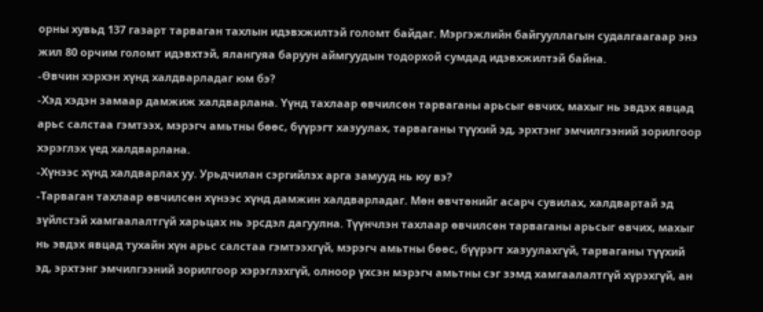орны хувьд 137 газарт тарваган тахлын идэвхжилтэй голомт байдаг. Мэргэжлийн байгууллагын судалгаагаар энэ жил 80 орчим голомт идэвхтэй, ялангуяа баруун аймгуудын тодорхой сумдад идэвхжилтэй байна.
-Өвчин хэрхэн хүнд халдварладаг юм бэ?
-Хэд хэдэн замаар дамжиж халдварлана. Үүнд тахлаар өвчилсөн тарваганы арьсыг өвчих, махыг нь эвдэх явцад арьс салстаа гэмтээх, мэрэгч амьтны бөөс, бүүрэгт хазуулах, тарваганы түүхий эд, эрхтэнг эмчилгээний зорилгоор хэрэглэх үед халдварлана.
-Хүнээс хүнд халдварлах уу. Урьдчилан сэргийлэх арга замууд нь юу вэ?
-Тарваган тахлаар өвчилсөн хүнээс хүнд дамжин халдварладаг. Мөн өвчтөнийг асарч сувилах, халдвартай эд зүйлстэй хамгаалалтгүй харьцах нь эрсдэл дагуулна. Түүнчлэн тахлаар өвчилсөн тарваганы арьсыг өвчих, махыг нь эвдэх явцад тухайн хүн арьс салстаа гэмтээхгүй, мэрэгч амьтны бөөс, бүүрэгт хазуулахгүй, тарваганы түүхий эд, эрхтэнг эмчилгээний зорилгоор хэрэглэхгүй, олноор үхсэн мэрэгч амьтны сэг зэмд хамгаалалтгүй хүрэхгүй, ан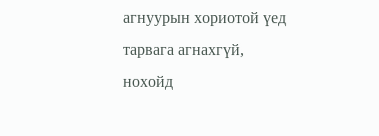агнуурын хориотой үед тарвага агнахгүй, нохойд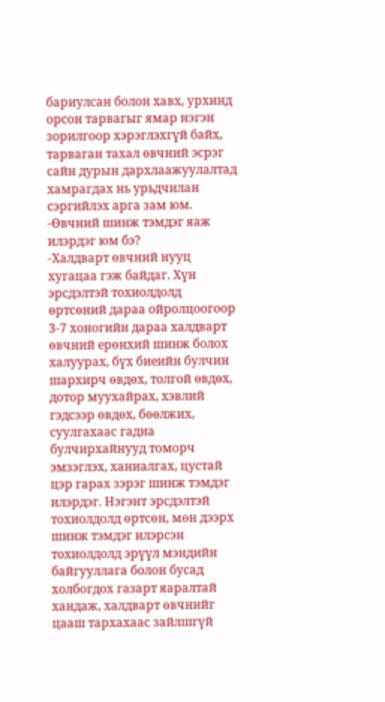бариулсан болон хавх, урхинд орсон тарвагыг ямар нэгэн зорилгоор хэрэглэхгүй байх, тарваган тахал өвчний эсрэг сайн дурын дархлаажуулалтад хамрагдах нь урьдчилан сэргийлэх арга зам юм.
-Өвчний шинж тэмдэг яаж илэрдэг юм бэ?
-Халдварт өвчний нууц хугацаа гэж байдаг. Хүн эрсдэлтэй тохиолдолд өртсөний дараа ойролцоогоор 3-7 хоногийн дараа халдварт өвчний ерөнхий шинж болох халуурах, бүх биеийн булчин шархирч өвдөх, толгой өвдөх, дотор муухайрах, хэвлий гэдсээр өвдөх, бөөлжих, суулгахаас гадна булчирхайнууд томорч эмзэглэх, ханиалгах, цустай цэр гарах зэрэг шинж тэмдэг илэрдэг. Нэгэнт эрсдэлтэй тохиолдолд өртсөн, мөн дээрх шинж тэмдэг илэрсэн тохиолдолд эрүүл мэндийн байгууллага болон бусад холбогдох газарт яаралтай хандаж, халдварт өвчнийг цааш тархахаас зайлшгүй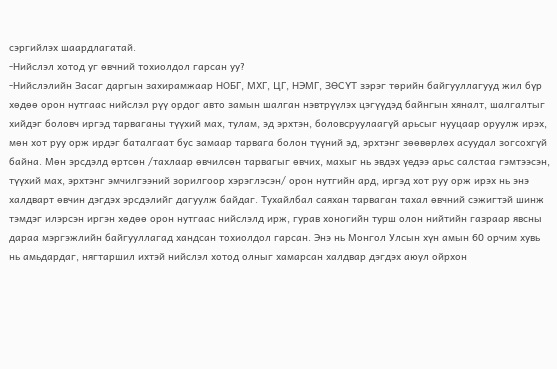сэргийлэх шаардлагатай.
-Нийслэл хотод уг өвчний тохиолдол гарсан уу?
-Нийслэлийн Засаг даргын захирамжаар НОБГ, МХГ, ЦГ, НЭМГ, ЗӨСҮТ зэрэг төрийн байгууллагууд жил бүр хөдөө орон нутгаас нийслэл рүү ордог авто замын шалган нэвтрүүлэх цэгүүдэд байнгын хяналт, шалгалтыг хийдэг боловч иргэд тарваганы түүхий мах, тулам, эд эрхтэн, боловсруулаагүй арьсыг нууцаар оруулж ирэх, мөн хот руу орж ирдэг баталгаат бус замаар тарвага болон түүний эд, эрхтэнг зөөвөрлөх асуудал зогсохгүй байна. Мөн эрсдэлд өртсөн /тахлаар өвчилсөн тарвагыг өвчих, махыг нь эвдэх үедээ арьс салстаа гэмтээсэн, түүхий мах, эрхтэнг эмчилгээний зорилгоор хэрэглэсэн/ орон нутгийн ард, иргэд хот руу орж ирэх нь энэ халдварт өвчин дэгдэх эрсдэлийг дагуулж байдаг. Тухайлбал саяхан тарваган тахал өвчний сэжигтэй шинж тэмдэг илэрсэн иргэн хөдөө орон нутгаас нийслэлд ирж, гурав хоногийн турш олон нийтийн газраар явсны дараа мэргэжлийн байгууллагад хандсан тохиолдол гарсан. Энэ нь Монгол Улсын хүн амын 60 орчим хувь нь амьдардаг, нягтаршил ихтэй нийслэл хотод олныг хамарсан халдвар дэгдэх аюул ойрхон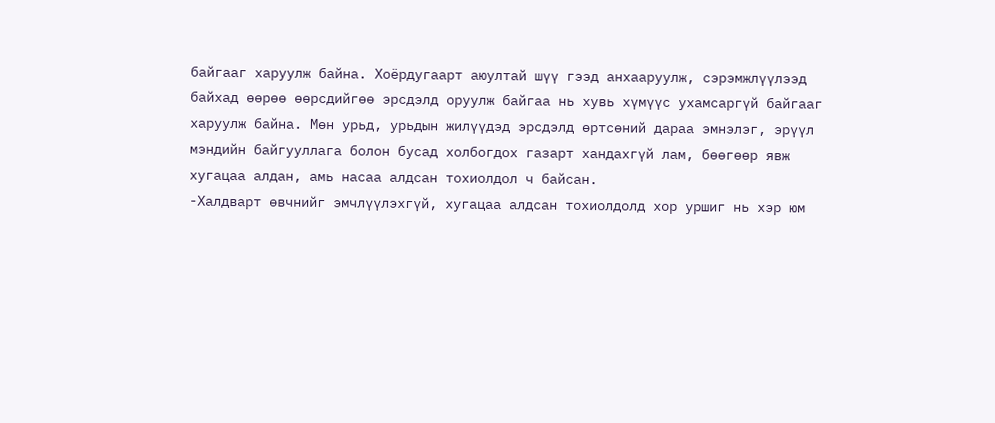байгааг харуулж байна. Хоёрдугаарт аюултай шүү гээд анхааруулж, сэрэмжлүүлээд байхад өөрөө өөрсдийгөө эрсдэлд оруулж байгаа нь хувь хүмүүс ухамсаргүй байгааг харуулж байна. Мөн урьд, урьдын жилүүдэд эрсдэлд өртсөний дараа эмнэлэг, эрүүл мэндийн байгууллага болон бусад холбогдох газарт хандахгүй лам, бөөгөөр явж хугацаа алдан, амь насаа алдсан тохиолдол ч байсан.
-Халдварт өвчнийг эмчлүүлэхгүй, хугацаа алдсан тохиолдолд хор уршиг нь хэр юм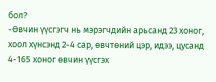бол?
-Өвчин үүсгэгч нь мэрэгчдийн арьсанд 23 хоног, хоол хүнсэнд 2-4 сар, өвчтөний цэр, идээ, цусанд 4-165 хоног өвчин үүсгэх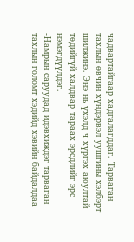чадвартайгаар хадгалагддаг. Тарваган тахлын өвчин хүндэрвэл уушгины хэлбэрт шилжинэ. Энэ нь үхэлд ч хүргэх аюултай төдийгүй халдвар тараах эрсдлийг эрс нэмэгдүүлдэг.
-Намрын саруудад идэвхиждэг тарваган тахлын голомт хэдийд хэвийн байдалдаа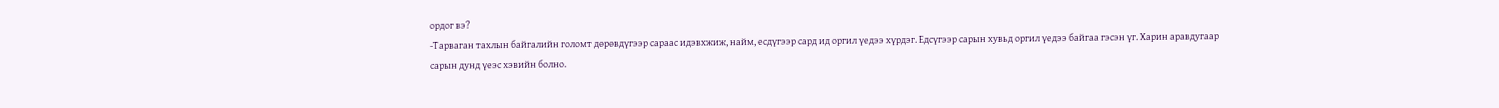ордог вэ?
-Тарваган тахлын байгалийн голомт дөрөвдүгээр сараас идэвхжиж, найм, есдүгээр сард ид оргил үедээ хүрдэг. Едсүгээр сарын хувьд оргил үедээ байгаа гэсэн үг. Харин аравдугаар сарын дунд үеэс хэвийн болно.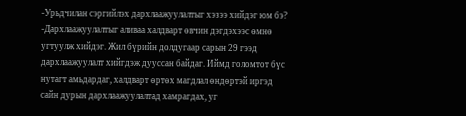-Урьдчилан сэргийлэх дархлаажуулалтыг хэзээ хийдэг юм бэ?
-Дархлаажуулалтыг аливаа халдварт өвчин дэгдэхээс өмнө угтуулж хийдэг. Жил бүрийн долдугаар сарын 29 гээд дархлаажуулалт хийгдэж дууссан байдаг. Иймд голомтот бүс нутагт амьдардаг, халдварт өртөх магдлал өндөртэй иргэд сайн дурын дархлаажуулалтад хамрагдах, уг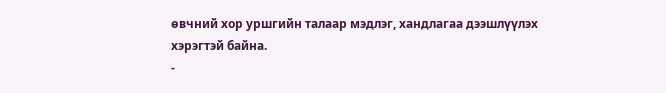өвчний хор уршгийн талаар мэдлэг, хандлагаа дээшлүүлэх хэрэгтэй байна.
-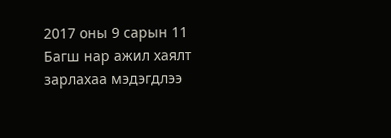2017 оны 9 сарын 11
Багш нар ажил хаялт зарлахаа мэдэгдлээ